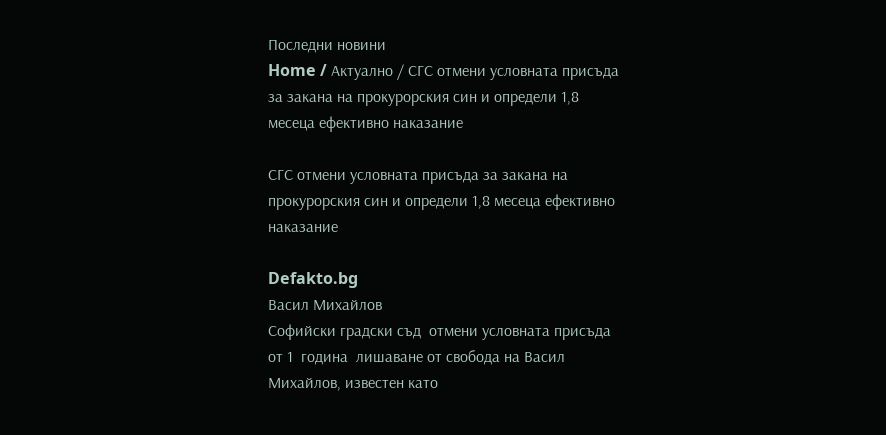Последни новини
Home / Актуално / СГС отмени условната присъда за закана на прокурорския син и определи 1,8 месеца ефективно наказание

СГС отмени условната присъда за закана на прокурорския син и определи 1,8 месеца ефективно наказание

Defakto.bg
Васил Михайлов
Софийски градски съд  отмени условната присъда от 1  година  лишаване от свобода на Васил Михайлов, известен като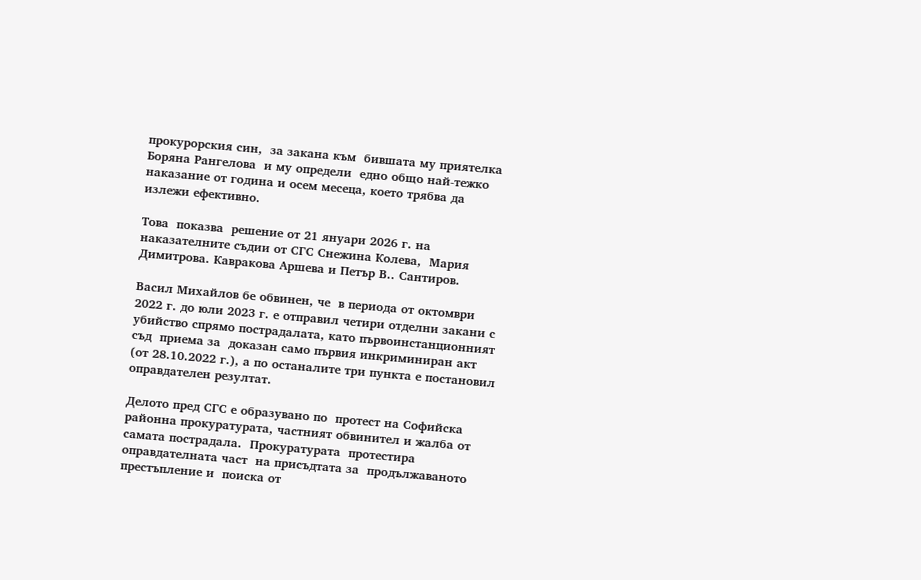прокурорския син,  за закана към  бившата му приятелка Боряна Рангелова  и му определи  едно общо най-тежко наказание от година и осем месеца, което трябва да излежи ефективно.

Това  показва  решение от 21 януари 2026 г. на наказателните съдии от СГС Снежина Колева,  Мария Димитрова. Кавракова Аршева и Петър В.. Сантиров.

Васил Михайлов бе обвинен, че  в периода от октомври 2022 г. до юли 2023 г. е отправил четири отделни закани с убийство спрямо пострадалата, като първоинстанционният съд  приeма за  доказан само първия инкриминиран акт (от 28.10.2022 г.), а по останалите три пункта е постановил оправдателен резултат.

Делото пред СГС е образувано по  протест на Софийска районна прокуратурата, частният обвинител и жалба от самата пострадала.  Прокуратурата  протестира оправдателната част  на присъдтата за  продължаваното престъпление и  поиска от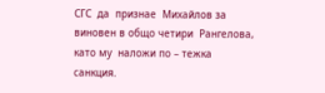СГС  да  признае  Михайлов за виновен в общо четири  Рангелова, като му  наложи по – тежка санкция.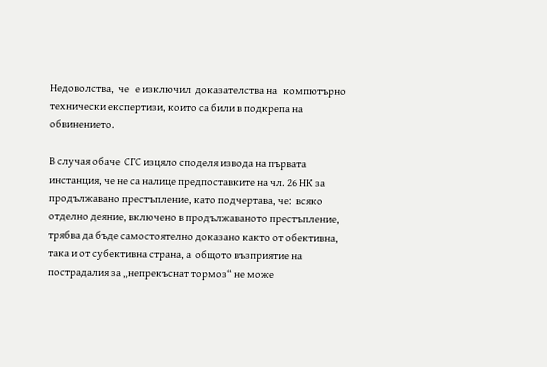Недоволства,  че   е изключил  доказателства на   компютърно технически експертизи, които са били в подкрепа на обвинението.

В случая обаче  СГС изцяло споделя извода на първата инстанция, че не са налице предпоставките на чл. 26 НК за продължавано престъпление, като подчертава, че:  всяко отделно деяние, включено в продължаваното престъпление, трябва да бъде самостоятелно доказано както от обективна, така и от субективна страна, а  общото възприятие на пострадалия за „непрекъснат тормоз“ не може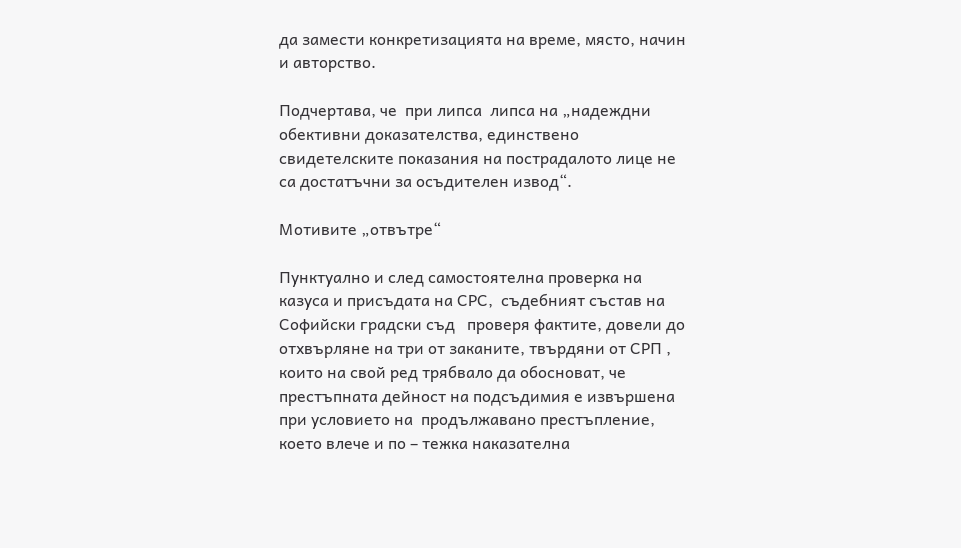да замести конкретизацията на време, място, начин и авторство.

Подчертава, че  при липса  липса на „надеждни обективни доказателства, единствено свидетелските показания на пострадалото лице не са достатъчни за осъдителен извод“.

Мотивите „отвътре“

Пунктуално и след самостоятелна проверка на казуса и присъдата на СРС,  съдебният състав на Софийски градски съд   проверя фактите, довели до отхвърляне на три от заканите, твърдяни от СРП , които на свой ред трябвало да обосноват, че престъпната дейност на подсъдимия е извършена при условието на  продължавано престъпление, което влече и по – тежка наказателна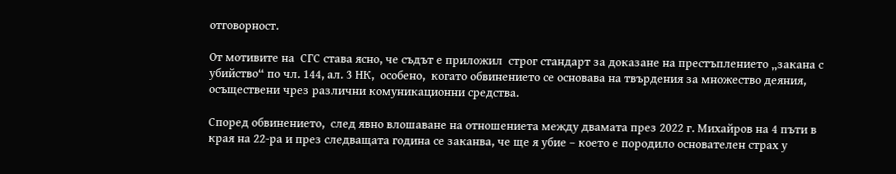отговорност.

От мотивите на  СГС става ясно, че съдът е приложил  строг стандарт за доказане на престъплението „закана с убийство“ по чл. 144, ал. 3 НК,  особено,  когато обвинението се основава на твърдения за множество деяния, осъществени чрез различни комуникационни средства.

Според обвинението,  след явно влошаване на отношениета между двамата през 2022 г. Михайров на 4 пъти в края на 22-ра и през следващата година се заканва, че ще я убие – което е породило основателен страх у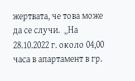жертвата, че това може да се случи.  „На 28.10.2022 г. около 04,00 часа в апартамент в гр.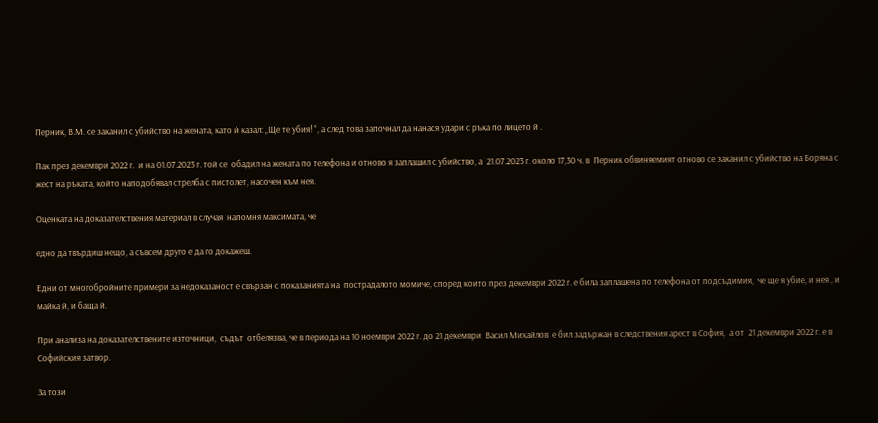Перник, В.М. се заканил с убийство на жената, като ѝ казал: „Ще те убия! “, а след това започнал да нанася удари с ръка по лицето й .

Пак през декември 2022 г.  и на 01.07.2023 г. той се  обадил на жената по телефона и отново я заплашил с убийство, а  21.07.2023 г. около 17,30 ч. в  Перник обвиняемият отново се заканил с убийство на Боряна с жест на ръката, който наподобявал стрелба с пистолет, насочен към нея.

Оценката на доказателствения материал в случая  напомня максимата, че

едно да твърдиш нещо, а съвсем друго е да го докажеш.

Едни от многобройните примери за недоказаност е свързан с показанията на  пострадалото момиче, според които през декември 2022 г. е била заплашена по телефона от подсъдимия,  че ще я убие, и нея , и майка й, и баща й.

При анализа на доказателствените източници,  съдът  отбелязва, че в периода на 10 ноември 2022 г. до 21 декември  Васил Михайлов  е бил задържан в следствения арест в София,  а от  21 декември 2022 г. е в Софийския затвор.

За този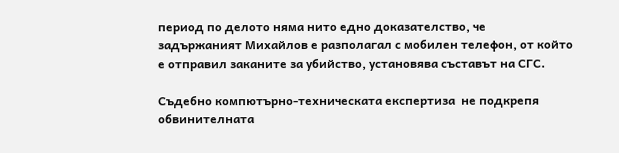период по делото няма нито едно доказателство, че  задържаният Михайлов е разполагал с мобилен телефон, от който е отправил заканите за убийство, установява съставът на СГС.

Съдебно компютърно-техническата експертиза  не подкрепя обвинителната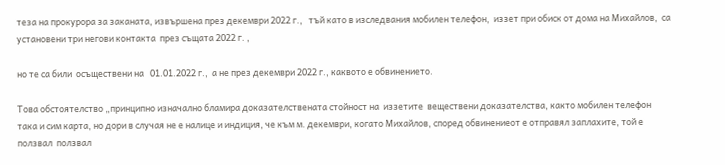теза на прокурора за заканата, извършена през декември 2022 г.,   тъй като в изследвания мобилен телефон,  иззет при обиск от дома на Михайлов,  са установени три негови контакта  през същата 2022 г. ,

но те са били  осъществени на   01.01.2022 г.,  а не през декември 2022 г., каквото е обвинението.

Това обстоятелство „принципно изначално бламира доказателствената стойност на  иззетите  веществени доказателства, както мобилен телефон така и сим карта, но дори в случая не е налице и индиция, че към м. декември, когато Михайлов, според обвинениеот е отправял заплахите, той е ползвал  ползвал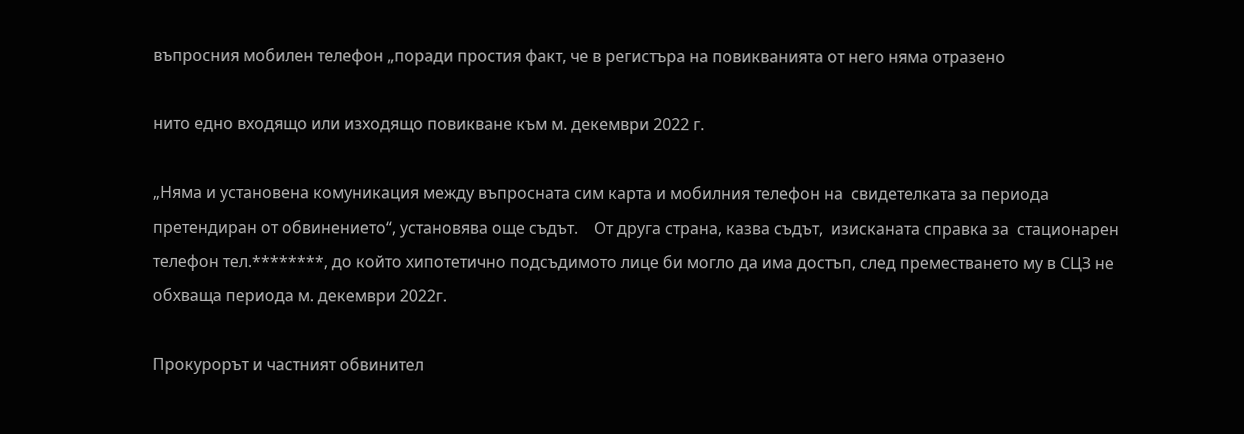въпросния мобилен телефон „поради простия факт, че в регистъра на повикванията от него няма отразено

нито едно входящо или изходящо повикване към м. декември 2022 г.

„Няма и установена комуникация между въпросната сим карта и мобилния телефон на  свидетелката за периода претендиран от обвинението“, установява още съдът.    От друга страна, казва съдът,  изисканата справка за  стационарен телефон тел.********, до който хипотетично подсъдимото лице би могло да има достъп, след преместването му в СЦЗ не обхваща периода м. декември 2022г.

Прокурорът и частният обвинител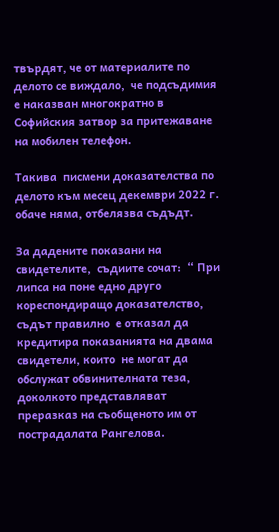твърдят, че от материалите по делото се виждало,  че подсъдимия е наказван многократно в Софийския затвор за притежаване на мобилен телефон.

Такива  писмени доказателства по делото към месец декември 2022 г. обаче няма, отбелязва съдъдт.

За дадените показани на свидетелите,  съдиите сочат:  “ При липса на поне едно друго кореспондиращо доказателство, съдът правилно  е отказал да кредитира показанията на двама свидетели, които  не могат да обслужат обвинителната теза, доколкото представляват преразказ на съобщеното им от пострадалата Рангелова.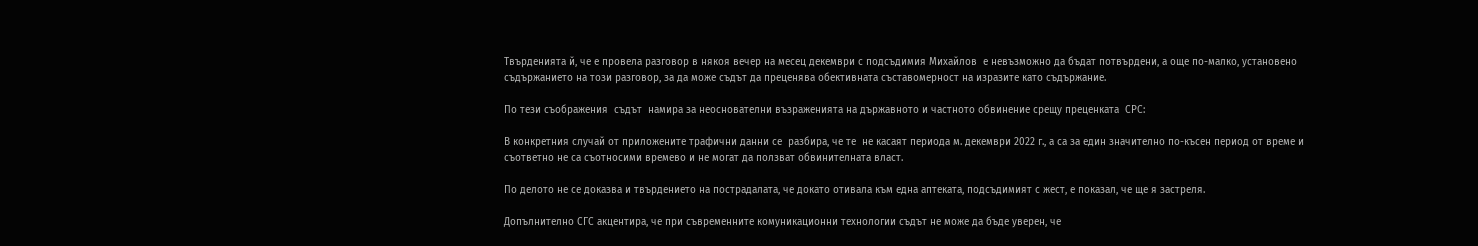Твърденията й, че е провела разговор в някоя вечер на месец декември с подсъдимия Михайлов  е невъзможно да бъдат потвърдени, а още по-малко, установено съдържанието на този разговор, за да може съдът да преценява обективната съставомерност на изразите като съдържание.

По тези съображения  съдът  намира за неоснователни възраженията на държавното и частното обвинение срещу преценката  СРС:

В конкретния случай от приложените трафични данни се  разбира, че те  не касаят периода м. декември 2022 г., а са за един значително по-късен период от време и съответно не са съотносими времево и не могат да ползват обвинителната власт.

По делото не се доказва и твърдението на пострадалата, че докато отивала към една аптеката, подсъдимият с жест, е показал, че ще я застреля.

Допълнително СГС акцентира, че при съвременните комуникационни технологии съдът не може да бъде уверен, че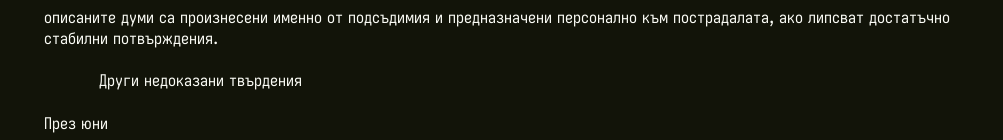описаните думи са произнесени именно от подсъдимия и предназначени персонално към пострадалата, ако липсват достатъчно стабилни потвърждения.

           Други недоказани твърдения

През юни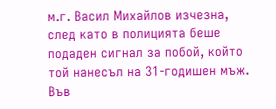м.г. Васил Михайлов изчезна, след като в полицията беше подаден сигнал за побой, който той нанесъл на 31-годишен мъж.   Във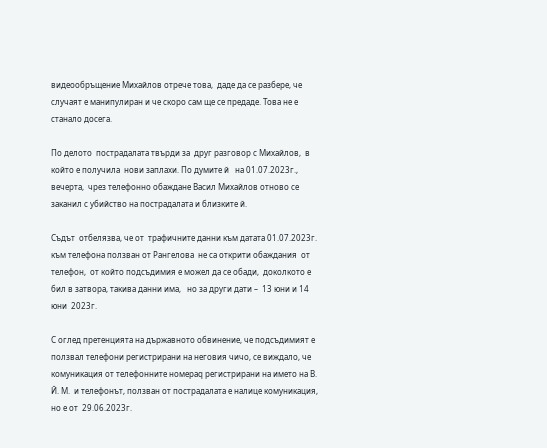видеообръщение Михайлов отрече това,  даде да се разбере, че случаят е манипулиран и че скоро сам ще се предаде. Това не е станало досега.

По делото  пострадалата твърди за  друг разговор с Михайлов,  в който е получила  нови заплахи. По думите й   на 01.07.2023г., вечерта,  чрез телефонно обаждане Васил Михайлов отново се заканил с убийство на пострадалата и близките й.

Съдът  отбелязва, че от  трафичните данни към датата 01.07.2023г. към телефона ползван от Рангелова  не са открити обаждания  от телефон,  от който подсъдимия е можел да се обади,  доколкото е бил в затвора, такива данни има,   но за други дати –  13 юни и 14 юни  2023г.

С оглед претенцията на държавното обвинение, че подсъдимият е ползвал телефони регистрирани на неговия чичо, се виждало, че  комуникация от телефонните номераq регистрирани на името на В. Й. М.  и телефонът, ползван от пострадалата е налице комуникация, но е от  29.06.2023г.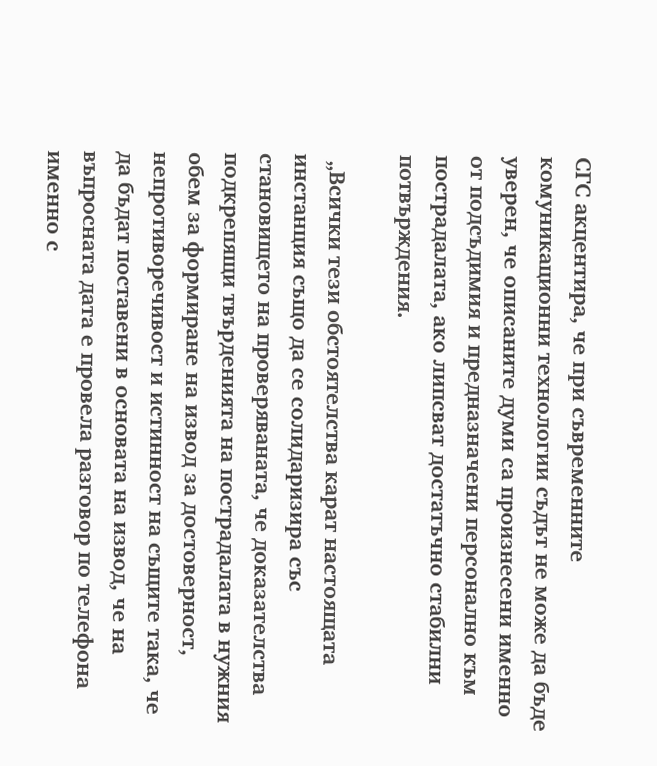СГС акцентира, че при съвременните комуникационни технологии съдът не може да бъде уверен, че описаните думи са произнесени именно от подсъдимия и предназначени персонално към пострадалата, ако липсват достатъчно стабилни потвърждения.

 „Всички тези обстоятелства карат настоящата инстанция също да се солидаризира със становището на проверяваната, че доказателства подкрепящи твърденията на пострадалата в нужния обем за формиране на извод за достоверност, непротиворечивост и истинност на същите така, че да бъдат поставени в основата на извод, че на въпросната дата е провела разговор по телефона именно с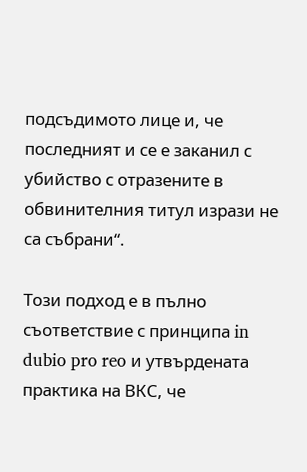подсъдимото лице и, че последният и се е заканил с убийство с отразените в обвинителния титул изрази не са събрани“.

Този подход е в пълно съответствие с принципа in dubio pro reo и утвърдената практика на ВКС, че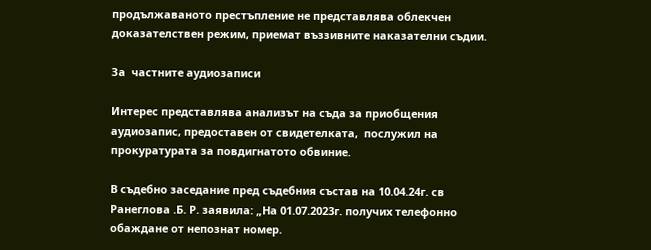продължаваното престъпление не представлява облекчен доказателствен режим, приемат въззивните наказателни съдии.

За  частните аудиозаписи

Интерес представлява анализът на съда за приобщения аудиозапис, предоставен от свидетелката,  послужил на прокуратурата за повдигнатото обвиние.

В съдебно заседание пред съдебния състав на 10.04.24г. св Ранеглова .Б. Р. заявила: „На 01.07.2023г. получих телефонно обаждане от непознат номер.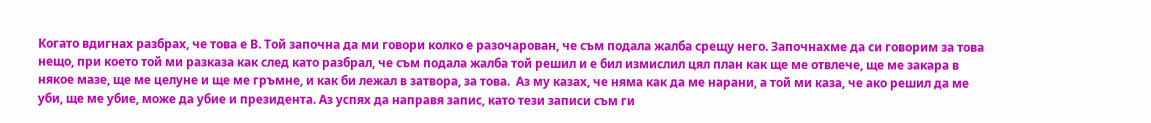Когато вдигнах разбрах, че това е В. Той започна да ми говори колко е разочарован, че съм подала жалба срещу него. Започнахме да си говорим за това нещо, при което той ми разказа как след като разбрал, че съм подала жалба той решил и е бил измислил цял план как ще ме отвлече, ще ме закара в някое мазе, ще ме целуне и ще ме гръмне, и как би лежал в затвора, за това.  Аз му казах, че няма как да ме нарани, а той ми каза, че ако решил да ме уби, ще ме убие, може да убие и президента. Аз успях да направя запис, като тези записи съм ги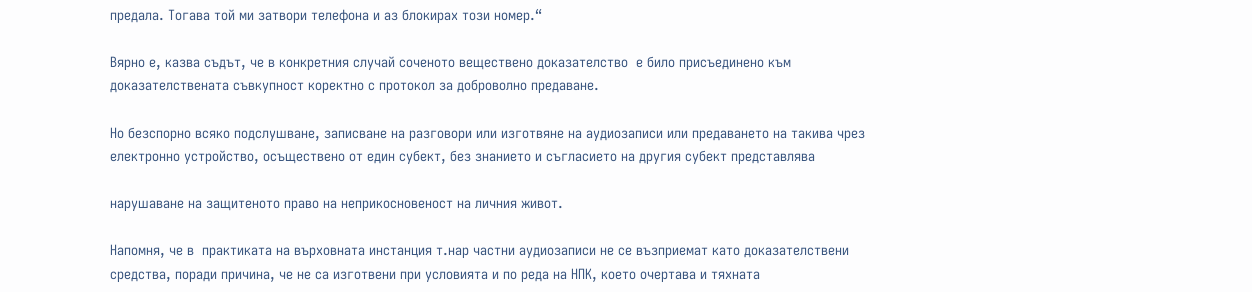предала. Тогава той ми затвори телефона и аз блокирах този номер.“

Вярно е, казва съдът, че в конкретния случай соченото веществено доказателство  е било присъединено към доказателствената съвкупност коректно с протокол за доброволно предаване.

Но безспорно всяко подслушване, записване на разговори или изготвяне на аудиозаписи или предаването на такива чрез електронно устройство, осъществено от един субект, без знанието и съгласието на другия субект представлява

нарушаване на защитеното право на неприкосновеност на личния живот.

Напомня, че в  практиката на върховната инстанция т.нар частни аудиозаписи не се възприемат като доказателствени средства, поради причина, че не са изготвени при условията и по реда на НПК, което очертава и тяхната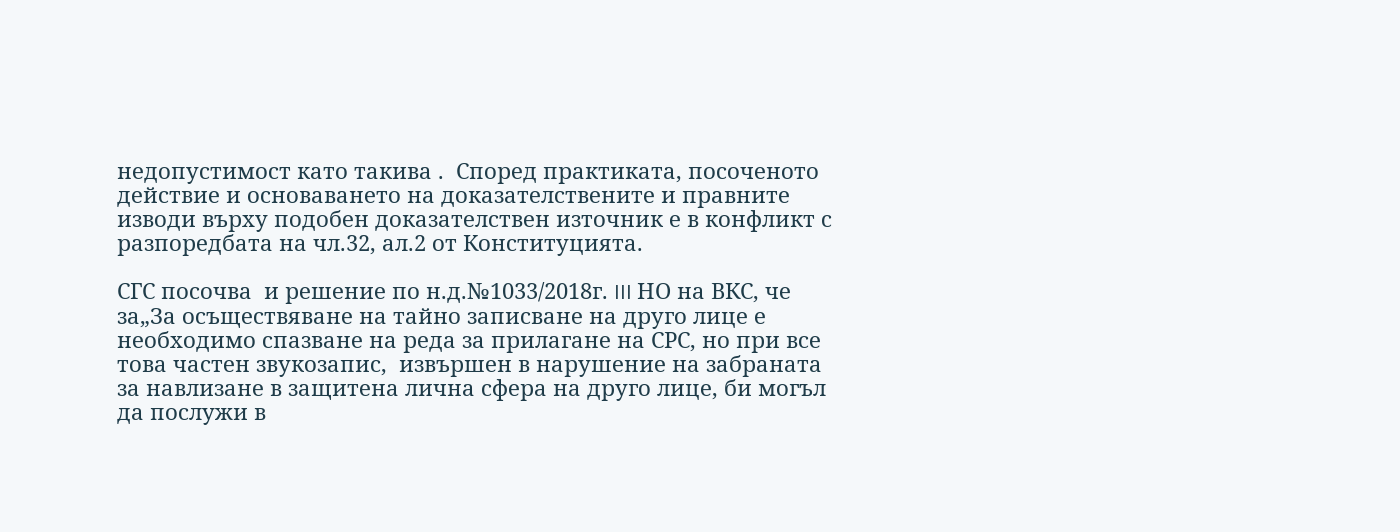недопустимост като такива .  Според практиката, посоченото действие и основаването на доказателствените и правните изводи върху подобен доказателствен източник е в конфликт с разпоредбата на чл.32, ал.2 от Конституцията.

СГС посочва  и решение по н.д.№1033/2018г. III НО на ВКС, че за„За осъществяване на тайно записване на друго лице е необходимо спазване на реда за прилагане на СРС, но при все това частен звукозапис,  извършен в нарушение на забраната за навлизане в защитена лична сфера на друго лице, би могъл да послужи в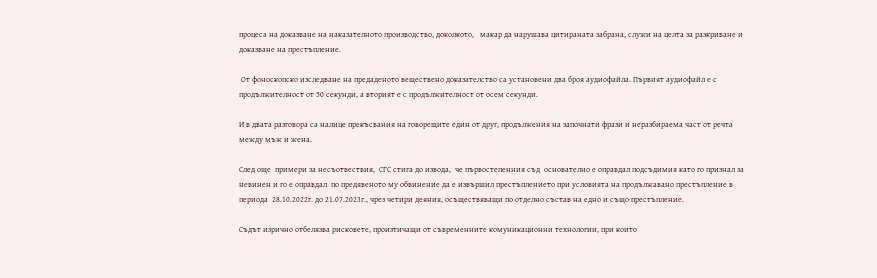процеса на доказване на наказателното производство, доколкото,   макар да нарушава цитираната забрана, служи на целта за разкриване и доказване на престъпление.

 От фоноскопско изследване на предаденото веществено доказателство са установени два броя аудиофайла. Първият аудиофайл е с продължителност от 50 секунди, а вторият е с продължителност от осем секунди.

И в двата разговора са налице прекъсвания на говорещите един от друг, продължения на започнати фрази и неразбираема част от речта между мъж и жена.

След още  примери за несъотвествия,  СГС стига до извода,  че първостепенния съд  основателно е оправдал подсъдимия като го признал за невинен и го е оправдал  по предявеното му обвинение да е извършил престъплението при условията на продължавано престъпление в периода  28.10.2022г. до 21.07.2023г., чрез четири деяния, осъществяващи по отделно състав на едно и също престъпление.

Съдът изрично отбелязва рисковете, произтичащи от съвременните комуникационни технологии, при които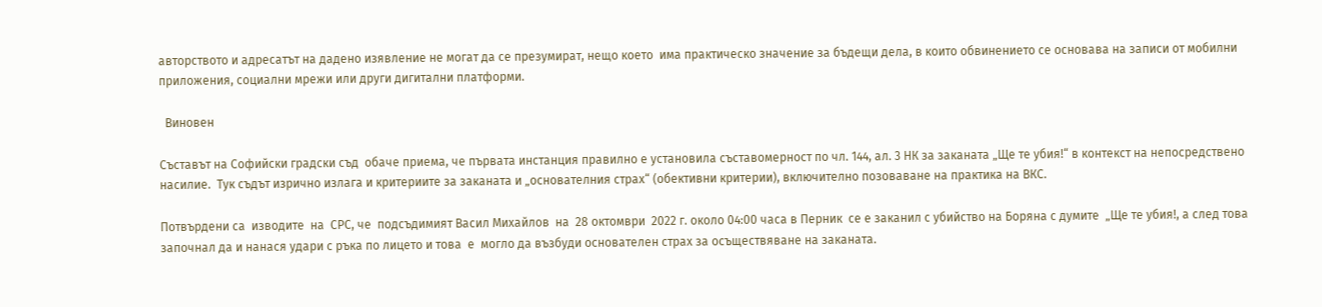авторството и адресатът на дадено изявление не могат да се презумират, нещо което  има практическо значение за бъдещи дела, в които обвинението се основава на записи от мобилни приложения, социални мрежи или други дигитални платформи.

  Виновен

Съставът на Софийски градски съд  обаче приема, че първата инстанция правилно е установила съставомерност по чл. 144, ал. 3 НК за заканата „Ще те убия!“ в контекст на непосредствено насилие.  Тук съдът изрично излага и критериите за заканата и „основателния страх“ (обективни критерии), включително позоваване на практика на ВКС.

Потвърдени са  изводите  на  СРС, че  подсъдимият Васил Михайлов  на  28 октомври  2022 г. около 04:00 часа в Перник  се е заканил с убийство на Боряна с думите  „Ще те убия!, а след това започнал да и нанася удари с ръка по лицето и това  е  могло да възбуди основателен страх за осъществяване на заканата.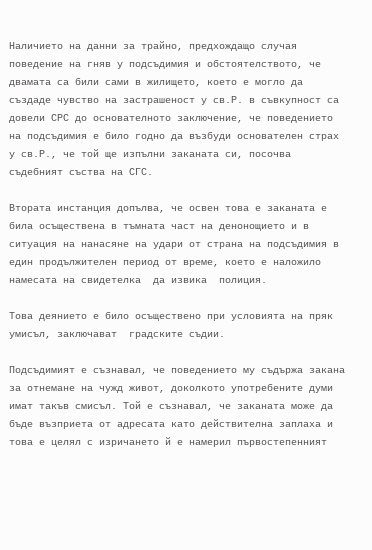Наличието на данни за трайно, предхождащо случая поведение на гняв у подсъдимия и обстоятелството, че двамата са били сами в жилището, което е могло да създаде чувство на застрашеност у св.Р. в съвкупност са довели СРС до основателното заключение, че поведението на подсъдимия е било годно да възбуди основателен страх у св.Р., че той ще изпълни заканата си, посочва съдебният съства на СГС.

Втората инстанция допълва, че освен това е заканата е била осъществена в тъмната част на денонощието и в ситуация на нанасяне на удари от страна на подсъдимия в един продължителен период от време, което е наложило намесата на свидетелка  да извика  полиция.

Това деянието е било осъществено при условията на пряк умисъл, заключават  градските съдии.

Подсъдимият е съзнавал, че поведението му съдържа закана за отнемане на чужд живот, доколкото употребените думи имат такъв смисъл. Той е съзнавал, че заканата може да бъде възприета от адресата като действителна заплаха и това е целял с изричането й е намерил първостепенният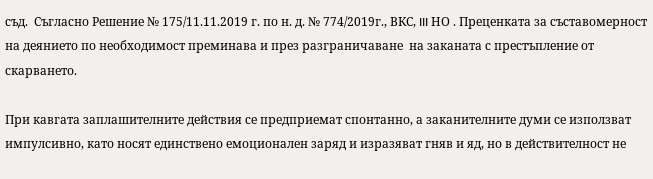съд.  Съгласно Решение № 175/11.11.2019 г. по н. д. № 774/2019г., ВКС, III НО . Преценката за съставомерност на деянието по необходимост преминава и през разграничаване  на заканата с престъпление от скарването.

При кавгата заплашителните действия се предприемат спонтанно, а заканителните думи се използват импулсивно, като носят единствено емоционален заряд и изразяват гняв и яд, но в действителност не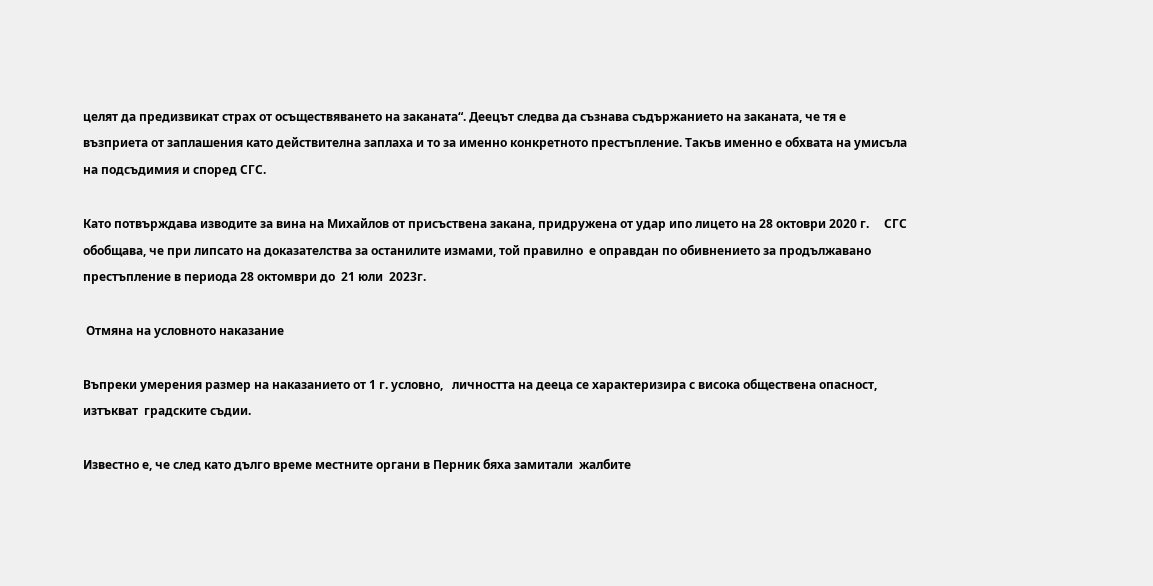целят да предизвикат страх от осъществяването на заканата“. Деецът следва да съзнава съдържанието на заканата, че тя е възприета от заплашения като действителна заплаха и то за именно конкретното престъпление. Такъв именно е обхвата на умисъла на подсъдимия и според СГС.

Като потвърждава изводите за вина на Михайлов от присъствена закана, придружена от удар ипо лицето на 28 октоври 2020 г.     СГС обобщава, че при липсато на доказателства за останилите измами, той правилно  е оправдан по обивнението за продължавано престъпление в периода 28 октомври до  21 юли  2023г.

 Отмяна на условното наказание

Въпреки умерения размер на наказанието от 1 г. условно,   личността на дееца се характеризира с висока обществена опасност, изтъкват  градските съдии.

Известно е, че след като дълго време местните органи в Перник бяха замитали  жалбите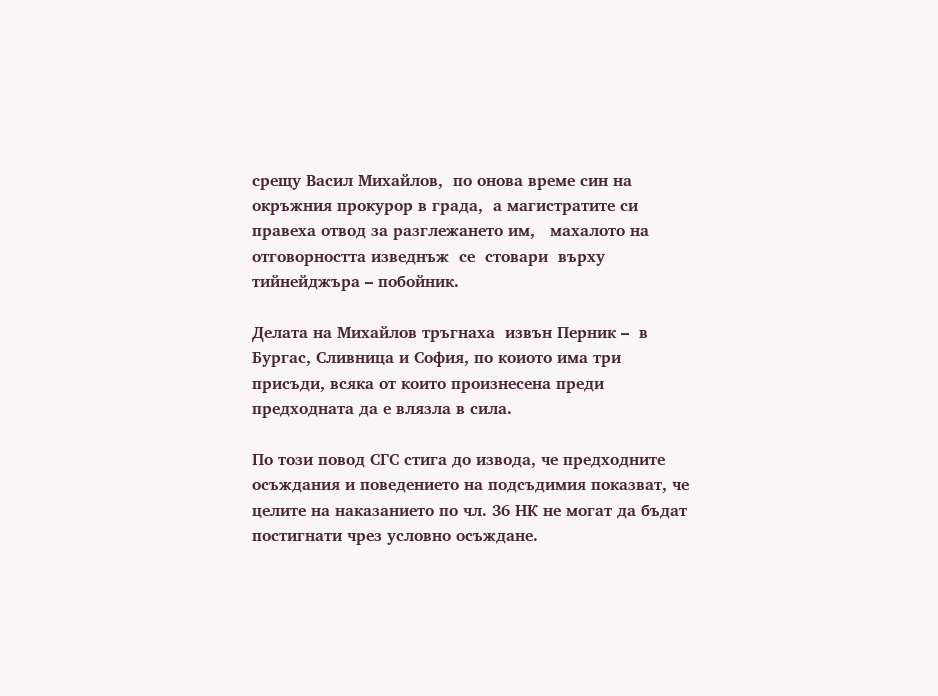срещу Васил Михайлов,  по онова време син на окръжния прокурор в града,  а магистратите си правеха отвод за разглежането им,   махалото на отговорността изведнъж  се  стовари  върху тийнейджъра – побойник.

Делата на Михайлов тръгнаха  извън Перник –  в Бургас, Сливница и София, по коиото има три присъди, всяка от които произнесена преди предходната да е влязла в сила.

По този повод СГС стига до извода, че предходните осъждания и поведението на подсъдимия показват, че целите на наказанието по чл. 36 НК не могат да бъдат постигнати чрез условно осъждане.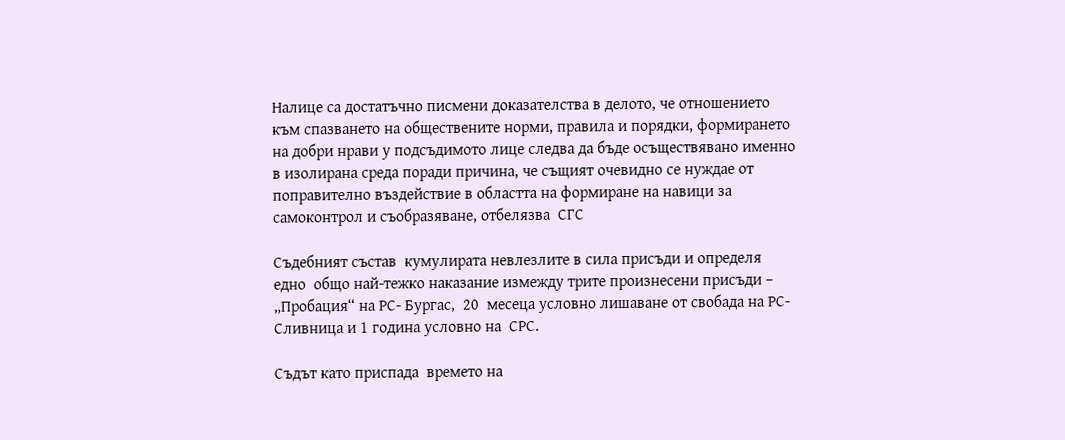Налице са достатъчно писмени доказателства в делото, че отношението към спазването на обществените норми, правила и порядки, формирането на добри нрави у подсъдимото лице следва да бъде осъществявано именно в изолирана среда поради причина, че същият очевидно се нуждае от поправително въздействие в областта на формиране на навици за самоконтрол и съобразяване, отбелязва  СГС

Съдебният състав  кумулирата невлезлите в сила присъди и определя едно  общо най-тежко наказание измежду трите произнесени присъди – „Пробация“ на РС- Бургас,  20  месеца условно лишаване от свобада на РС- Сливница и 1 година условно на  СРС.

Съдът като приспада  времето на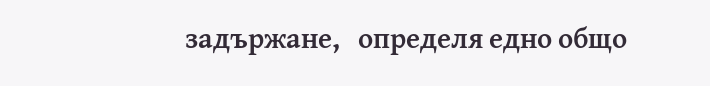задържане,   определя едно общо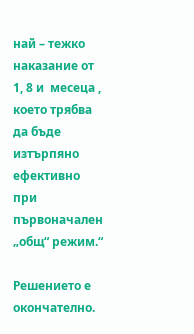най – тежко наказание от 1, 8 и  месеца , което трябва  да бъде изтърпяно ефективно при първоначален „общ“ режим.“

Решението е окончателно.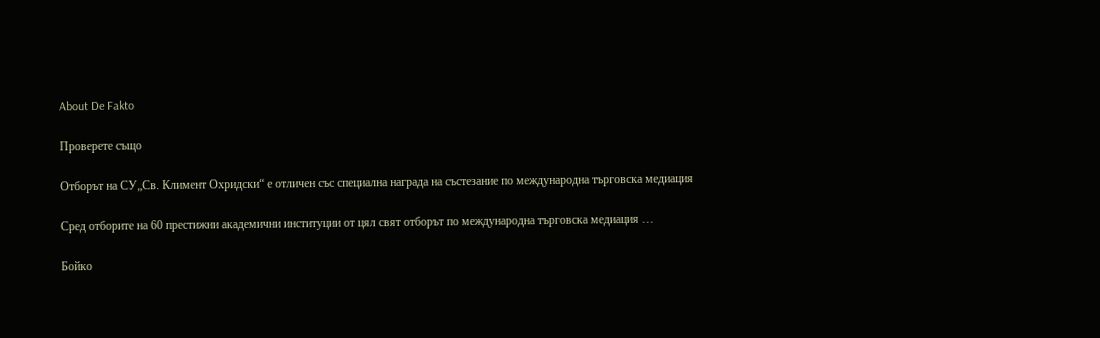About De Fakto

Проверете също

Отборът на СУ„Св. Климент Охридски“ е отличен със специална награда на състезание по международна търговска медиация

Сред отборите на 60 престижни академични институции от цял свят отборът по международна търговска медиация …

Бойко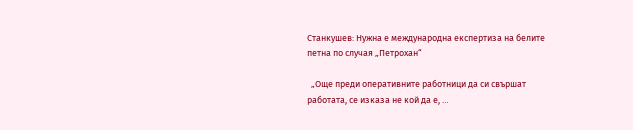Станкушев: Нужна е международна експертиза на белите петна по случая „Петрохан“

  „Още преди оперативните работници да си свършат работата, се изказа не кой да е, …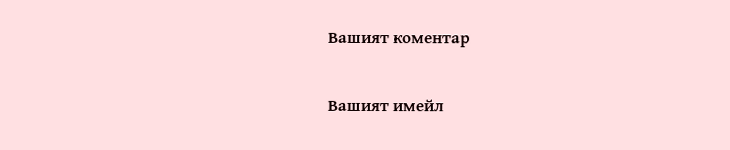Вашият коментар

Вашият имейл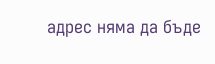адрес няма да бъде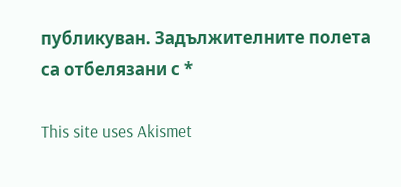публикуван. Задължителните полета са отбелязани с *

This site uses Akismet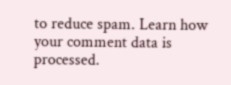to reduce spam. Learn how your comment data is processed.